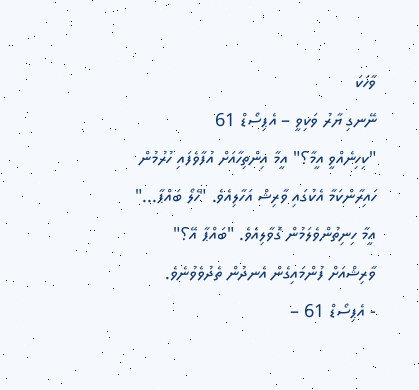ވާހަކަ
ނޭނގި ޔާރު ވަކިވީ – އެޕިސޯޑް 61
"ކިހިނެއްވީ އީމާ؟" އީމާ އިންތިހާއަށް އުފާވެފައި ހުރުމުން ހައިރާންކަމާ އެކުގައި ވާރިޝް އަހާލިއެވެ. "ހެލޯ ބައްޕާ..." އީމާ ހިނިތުންވެލަމުން ގޮވާލިއެވެ. "ބައްޕާ އޭ؟" ވާރިޝްއަށް ފުންމައިގެން އެނދުން ތެދުވެވުނެވެ.
- އެޕިސޯޑް 61 –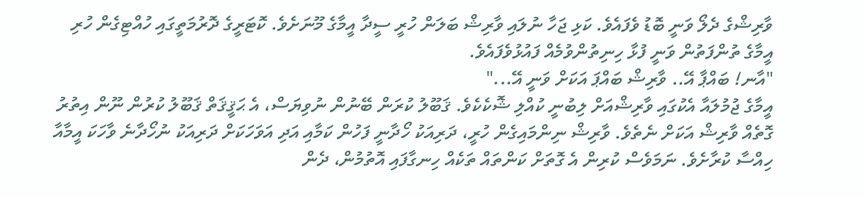ވާރިޝްގެ ދެލޯ ވަނީ ބޮޑު ވެފައެވެ. ކަޅި ޖަހާ ނުލައި ވާރިޝް ބަލަން ހުރީ ސީދާ އީމާގެ މޫނަށެވެ. ކޮޓަރީގެ ދޮރުމަތީގައި ހުއްޓިގެން ހުރި އީމާގެ ތުންފަތުން ވަނީ ފުޅާ ހިނިތުންވުމެއް ފައުޅުވެފައެވެ.
"އާނ! ބައްޕާ އޭ.. ވާރިޝް ބައްޕަ އަކަށް ވަނީ އޭ..."
އީމާގެ ޖުމުލައާ އެކުގައި ވާރިޝްއަށް ލިބުނީ ކުއްލި ޝޮކެކެވެ. ޤަބޫލު ކުރަން ބޭނުން ނުވިޔަސް، އެ ޙަޤީޤަތް ޤަބޫލު ކުރުން ނޫން އިތުރު ގޮތެއް ވާރިޝް އަކަށް ނެތެވެ. ވާރިޝް ނިންމައިގެން ހުރީ، ދަރިއަކު ހޯދާނީ ފަހުން ކަމާއި އަދި އަވަހަކަށް ދަރިއަކު ނުހޯދާނެ ވާހަކަ އީމާއާ ހިއްސާ ކުރާށެވެ. ނަމަވެސް ކުރިން އެ ގޮތަށް ކަންތައް ތަކެއް ހިނގާފައި އޮތުމުން، ދެން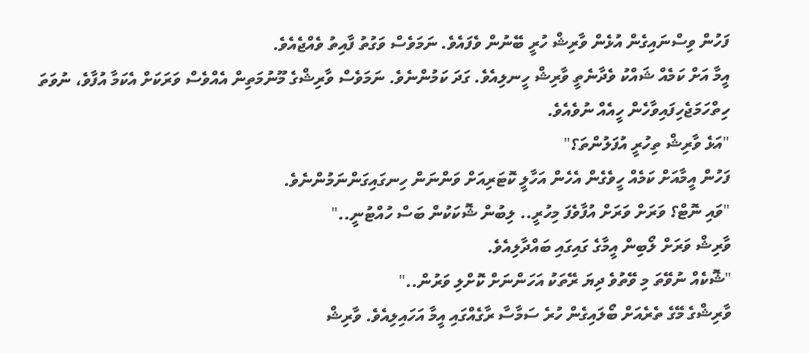ފަހުން ވިސްނައިގެން އުޅެން ވާރިޝް ހުރީ ބޭނުން ވެފައެވެ. ނަމަވެސް ވަގުތު ފާއިތު ވެއްޖެއެވެ.
އީމާ އަށް ކަމެއް ޝައްކު ވެދާނެތީ ވާރިޝް ހީނލިއެވެ. ގަދަ ކަމުންނެވެ. ނަމަވެސް ވާރިޝްގެ މޫނުމަތިން އެއްވެސް ވަރަކަށް އެކަމާ އުފާވެ، ނުވަތަ ހިތްހަމަޖެހިފައިވާހެން ހީއެއް ނުވެއެވެ.
"އަޅެ ވާރިޝް ތިހުރީ އުފަލުންތަ؟"
ފަހުން އީމާއަށް ކަމެއް ހީވެގެން އެހެން އަހާލީ ކޮޓަރިއަށް ވަންނަން ހިނގައިގަންނަމުންނެވެ.
"ވައި ނޮޓް؟ ވަރަށް ވަރަށް އުފާވެފަ މިހުރީ.. ލިބުން ޝޮކަކުން ބަސް ހުއްޓުނީ.."
ވާރިޝް ވަރަށް ލޯބިން އީމާގެ ގައިގައި ބައްދާލިއެވެ.
"ޝޮކެއް ނުވޭތަ މި ވޭތުވެ ދިޔަ ރޭތަކު އަހަންނަށް ކޮށްލި ވަރުން.."
ވާރިޝްގެ މޭގެ ތެރެއަށް ބޯލައިގެން ހުރެ ސަމާސާ ރާގެއްގައި އީމާ އަހައިލިއެވެ. ވާރިޝް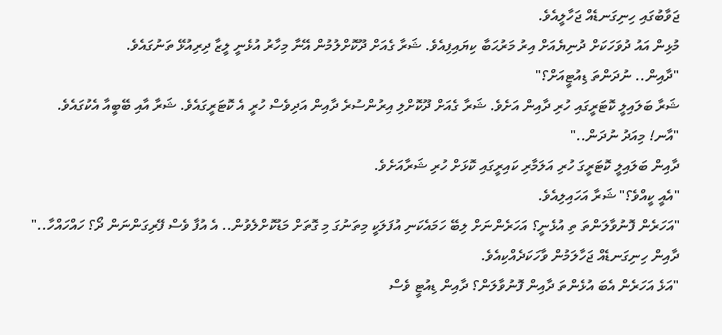ޖަވާބުގައި ހިނިގަނޑެއް ޖަހާލީއެވެ.
މުޅިން އައު ދުވަހަކަށް ދުނިޔެއަށް އިރު މަރުޙަބާ ކިޔައިފިއެވެ. ޝަރާ ގެއަށް ދޫކޮށްލުމުން އޭނާ މިހާރު އުޅެނީ ލީޒާ ދިރިއުޅޭ ތަނުގައެވެ.
"ދާއިން.. ނުދަންތަ ޑިއުޓީއަށް؟"
ޝަރާ ބަލައިލީ ކޮޓަރީގައި ހުރި ދާއިން އަށެވެ. ޝަރާ ގެއަށް ދޫކޮށްލި އިރުންސުރެ ދާއިން އަދިވެސް ހުރީ އެ ކޮޓަރީގައެވެ. ޝަރާ އާއި ބޭބީއާ އެކުގައެވެ.
"އާނ! މިއަދު ނުދަން.."
ދާއިން ބަލައިލީ ކޮޓަރީގަ ހުރި އަލަމާރި ކައިރީގައި ކޮޅަށް ހުރި ޝަރާއަށެވެ.
"އެއީ ކީއްވެ؟" ޝަރާ އަހައިލިއެވެ.
"އަހަރެން ފޮނުވާލަންތަ ތި އުޅެނީ؟ އަހަރެންނަށް ލިބޭ ހަމައެކަނި އުފަލަކީ މިތަނުގަ މި ގޮތަށް މަޑުކޮށްލެވުން.. އެ އުފާ ވެސް ފޭރިގަންނަން ދޯ؟ ހައްހައްހާ.."
ދާއިން ހިނިގަނޑެއް ޖަހާލަމުން ވާހަކަދެއްކިއެވެ.
"އަޅެ އަހަރެން އެބަ އުޅެންތަ ދާއިން ފޮނުވާލަން؟ ދާއިން ޑިއުޓީ ވެސް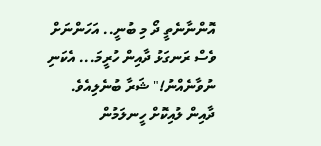އޮންނާނެތީ ދޯ މި ބުނީ.. އަހަންނަށް ވެސް ރަނގަޅު ދާއިން ހުރީމަ... އެކަނި ނުވާނެއްނު!" ޝަރާ ބުނެލިއެވެ.
ދާއިން ލުއިކޮށް ހީނލަމުން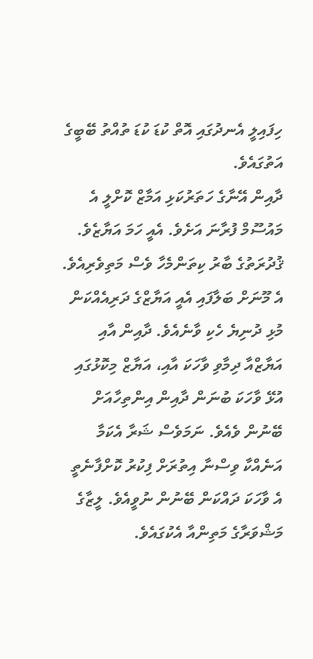ހިފައިލީ އެނދުގައި އޮތް ކުޑަ ކުޑަ ތުއްތު ބޭބީގެ އަތުގައެވެ.
ދާއިން އޭނާގެ ހަތަރުކަޅި އަމާޒް ކޮށްލީ އެ މައުސޫމް ފުރާނަ އަށެވެ. އެއީ ހަމަ އަޔާޒެވެ. ޤުދުރަތުގެ ބާރު ކިތަންމެހާ ވެސް މަތިވެރިއެވެ. އެ މޫނަށް ބަލާފައި އެއީ އަޔާޒްގެ ދަރިއެއްކަން މުޅި ދުނިޔެ ހެކި ވާނެއެވެ. ދާއިން އާއި އަޔާޒްއާ ދިމާވި ވާހަކަ އާއި، އަޔާޒް މިކޮޅުގައި އުޅޭ ވާހަކަ ބުނަން ދާއިން އިންތިހާއަށް ބޭނުން ވެއެވެ. ނަމަވެސް ޝަރާ އެކަމާ އަނެއްކާ ވިސްނާ އިތުރަށް ފިކުރު ކޮށްފާނެތީ އެ ވާހަކަ ދައްކަން ބޭނުން ނުވީއެވެ. ލީޒާގެ މަޝްވަރާގެ މަތިންއާ އެކުގައެވެ.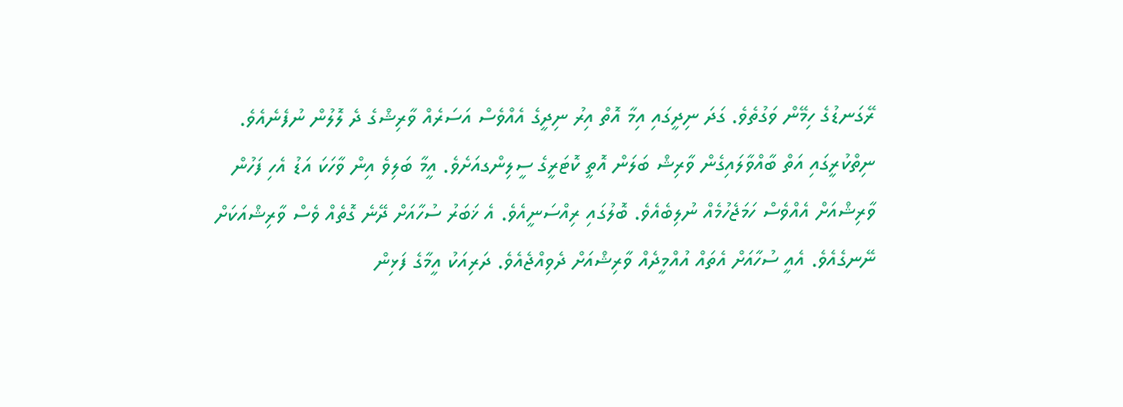ރޭގަނޑުގެ ހިމޭން ވަގުތެވެ. ގަދަ ނިދީގައި އިމާ އޮތް އިރު ނިދީގެ އެއްވެސް އަސަރެއް ވާރިޝްގެ ދެ ލޮލުން ނުފެނެއެވެ. ނިތްކުރީގައި އަތް ބާއްވާލައިގެން ވާރިޝް ބަލަން އޮތީ ކޮޓަރީގެ ސީލިންގއަށެވެ. އީމާ ބަލިވެ އިން ވާހަކަ އަޑު އެހި ފަހުން ވާރިޝްއަށް އެއްވެސް ހަމަޖެހުމެއް ނުލިބެއެވެ. ބޮލުގައި ރިއްސަނީއެވެ. އެ ޚަބަރު ސުހާއަށް ދޭނެ ގޮތެއް ވެސް ވާރިޝްއަކަށް ނޭނގެއެވެ. އެއީ ސުހާއަށް އެތައް އުއްމީދެއް ވާރިޝްއަށް ދެވިއްޖެއެވެ. ދަރިއަކު އީމާގެ ފަޅިން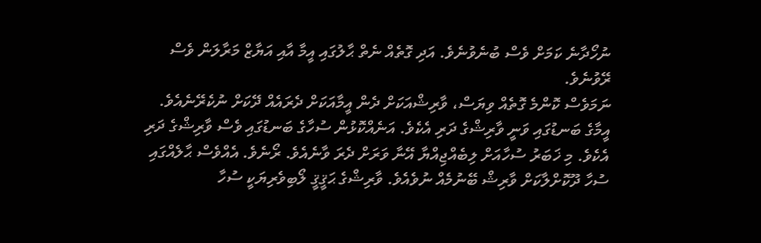ނުހޯދާނެ ކަމަށް ވެސް ބުނެވުނެވެ. އަދި ގޮތެއް ނެތް ޙާލުގައި އީމާ އާއި އަޔާޒް މަރާލަން ވެސް ރޭވުނެވެ.
ނަމަވެސް ކޮންމެ ގޮތެއް ވިޔަސް، ވާރިޝްއަކަށް ދެން އީމާއަކަށް ދެރައެއް ދޭކަށް ނުކެރޭނެއެވެ. އީމާގެ ބަނޑުގައި ވަނީ ވާރިޝްގެ ދަރި އެކެވެ. އަނެއްކޮޅުން ސުހާގެ ބަނޑުގައި ވެސް ވާރިޝްގެ ދަރި އެކެވެ. މި ޚަބަރު ސުހާއަށް ލިބެއްޖިއްޔާ އޭނާ ވަރަށް ދެރަ ވާނެއެވެ. ރޯނެވެ. އެއްވެސް ޙާލެއްގައި ސުހާ ދޫކޮށްލާކަށް ވާރިޝް ބޭނުމެއް ނުވެއެވެ. ވާރިޝްގެ ޙަޤީޤީ ލޯބިވެރިޔަކީ ސުހާ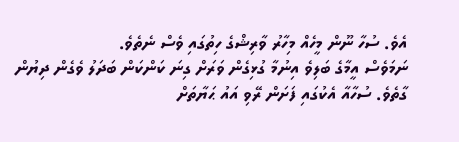އެވެ. ސުހާ ނޫން މީހެއް މިހާރު ވާރިޝްގެ ހިތުގައި ވެސް ނެތެވެ.
ނަމަވެސް އީމާގެ ބަލިވެ އިނުމާ ގުޅިގެން ވަރަށް ގިނަ ކަންކަން ބަދަލު ވެގެން ދިޔުން ގާތެވެ. ސުހާއާ އެކުގައި ފަށަން ރޭވި އައު ޙަޔާތަށް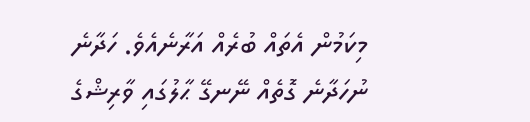މިކަމުން އެތައް ބުރެއް އަރާނެއެވެ. ހަދާނެ ނުހަދާނެ ގޮތެއް ނޭނގޭ ޙާލުގައި ވާރިޝްގެ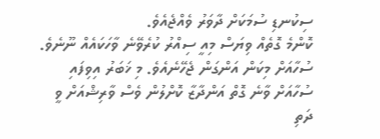ސިކުނޑި ސުމަކަށް ދާވަރު ވެއްޖެއެވެ.
ކޮންމެ ގޮތެއް ވިޔަސް މިއީ ސިއްރު ކުރެވޭނެ ވާހަކައެއް ނޫނެވެ. ސުހާއަށް މިކަން އަންގަން ޖެހޭނެއެވެ. މި ޚަބަރު އިވިފައި ސުހާއަށް ވާނެ ގޮތް އަންދާޒާ ކޮށްލުން ވެސް ވާރިޝްއަށް ވީ ދަތި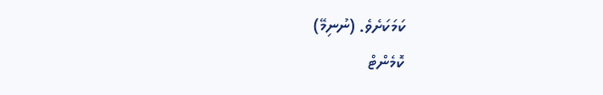ކަމަކަށެވެ. (ނުނިމޭ)
ކޮމެންޓް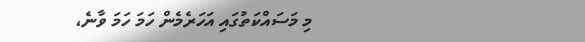މި މަސައްކަތުގައި އަހަރެމެން ހަމަ ހަމަ ވާނެ،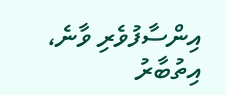އިންސާފުވެރި ވާނެ، އިތުބާރު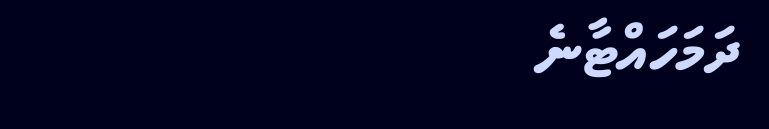ދަމަހައްޓާނެ